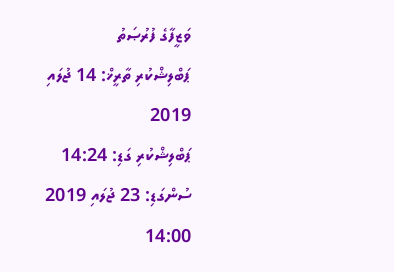ވަޒީފާގެ ފުރުޞަތު
ޕަބްލިޝްކުރި ތާރީޚް: 14 ޖުލައި 2019
ޕަބްލިޝްކުރި ގަޑި: 14:24
ސުންގަޑި: 23 ޖުލައި 2019 14:00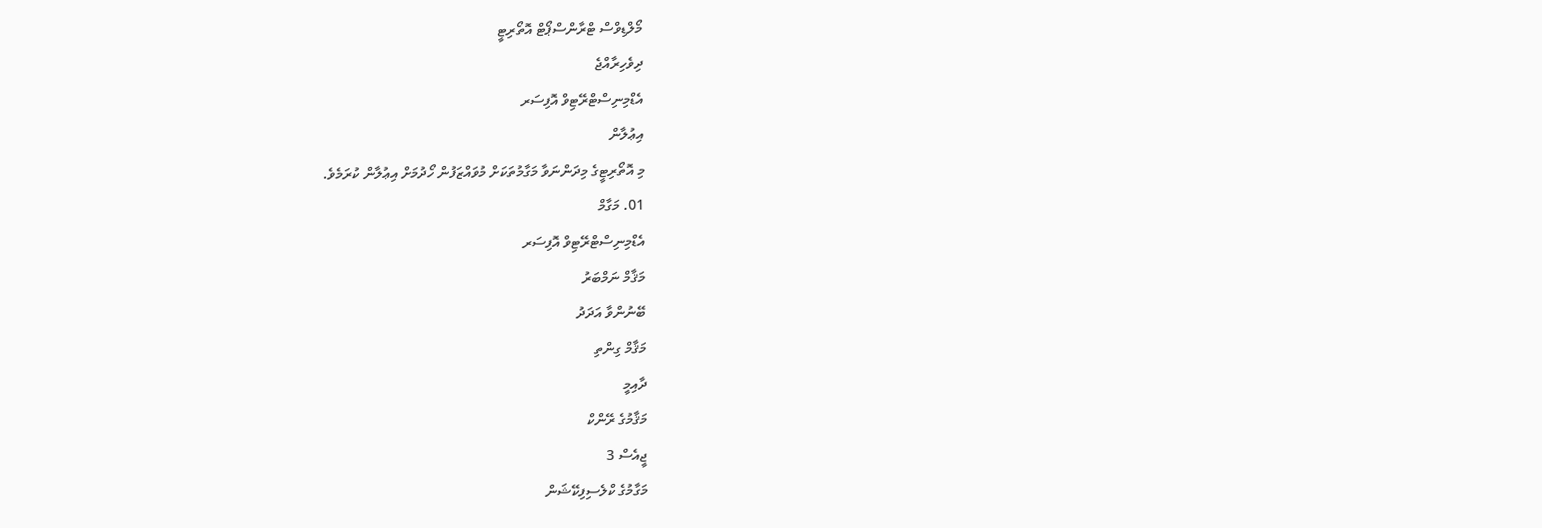މޯލްޑިވްސް ޓްރާންސްޕޯޓް އޮތޯރިޓީ
ދިވެހިރާއްޖެ
އެޑްމިނިސްޓްރޭޓިވް އޮފިސަރ
އިޢުލާން
މި އޮތޯރިޓީގެ މިދަންނަވާ މަގާމުތަކަށް މުވައްޒަފުން ހޯދުމަށް އިޢުލާން ކުރަމެވެ.
01. މަގާމް
އެޑްމިނިސްޓްރޭޓިވް އޮފިސަރ
މަޤާމް ނަމްބަރު
ބޭނުންވާ އަދަދު
މަޤާމް ގިންތި
ދާއިމީ
މަޤާމުގެ ރޭންކް
ޖީއެސް 3
މަގާމުގެ ކްލެސިފިކޭޝަން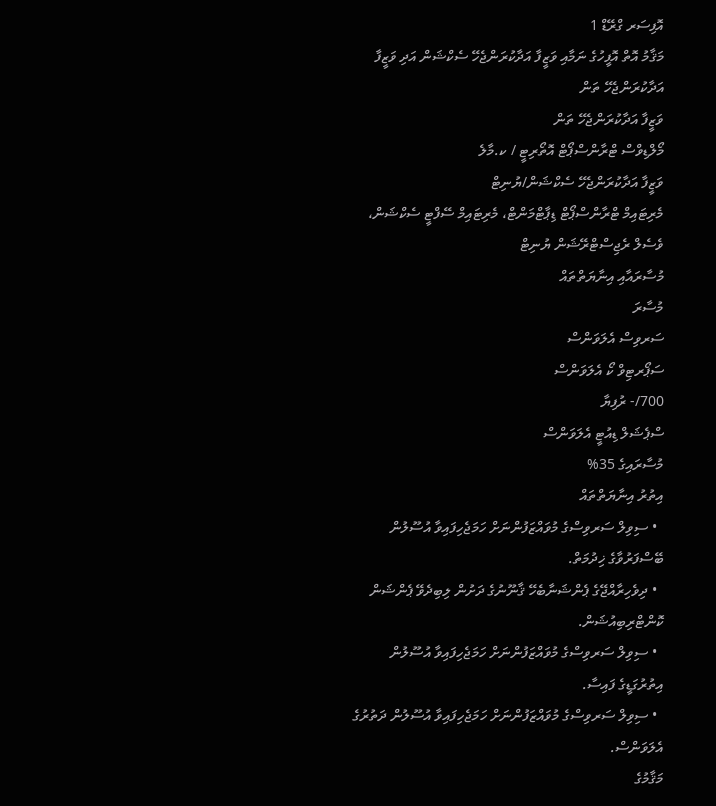އޮފިސަރ ގްރޭޑް 1
މަޤާމު އޮތް އޮފީހުގެ ނަމާއި ވަޒީފާ އަދާކުރަންޖެހޭ ސެކްޝަން އަދި ވަޒީފާ އަދާކުރަންޖެހޭ ތަން
ވަޒީފާ އަދާކުރަންޖެހޭ ތަން
މޯލްޑިވްސް ޓްރާންސްޕޯޓް އޮތޯރިޓީ / ކ.މާލެ
ވަޒީފާ އަދާކުރަންޖެހޭ ސެކްޝަން/ޔުނިޓް
މެރިޓައިމް ޓްރާންސްޕޯޓް ޑިޕާޓްމަންޓް، މެރިޓައިމް ސޭފްޓީ ސެކްޝަން، ވެސެލް ރެޖިސްޓްރޭޝަން ޔުނިޓް
މުސާރައާއި އިނާޔަތްތައް
މުސާރަ
ސަރވިސް އެލަވަންސް
ސަޕޯރޓިވް ކޯ އެލަވަންސް
700/- ރުފިޔާ
ސްޕެޝަލް ޑިއުޓީ އެލަވަންސް
މުސާރައިގެ 35%
އިތުރު އިނާޔަތްތައް
  • ސިވިލް ސަރވިސްގެ މުވައްޒަފުންނަށް ހަމަޖެހިފައިވާ އުސޫލުން ބޭސްފަރުވާގެ ޚިދުމަތް.
  • ދިވެހިރާއްޖޭގެ ޕެންޝަނާބެހޭ ޤާނޫނުގެ ދަށުން ލިބިދެވޭ ޕެންޝަން ކޮންޓްރިބިއުޝަން.
  • ސިވިލް ސަރވިސްގެ މުވައްޒަފުންނަށް ހަމަޖެހިފައިވާ އުސޫލުން އިތުރުގަޑީގެ ފައިސާ.
  • ސިވިލް ސަރވިސްގެ މުވައްޒަފުންނަށް ހަމަޖެހިފައިވާ އުސޫލުން ދަތުރުގެ އެލަވަންސް.
މަޤާމުގެ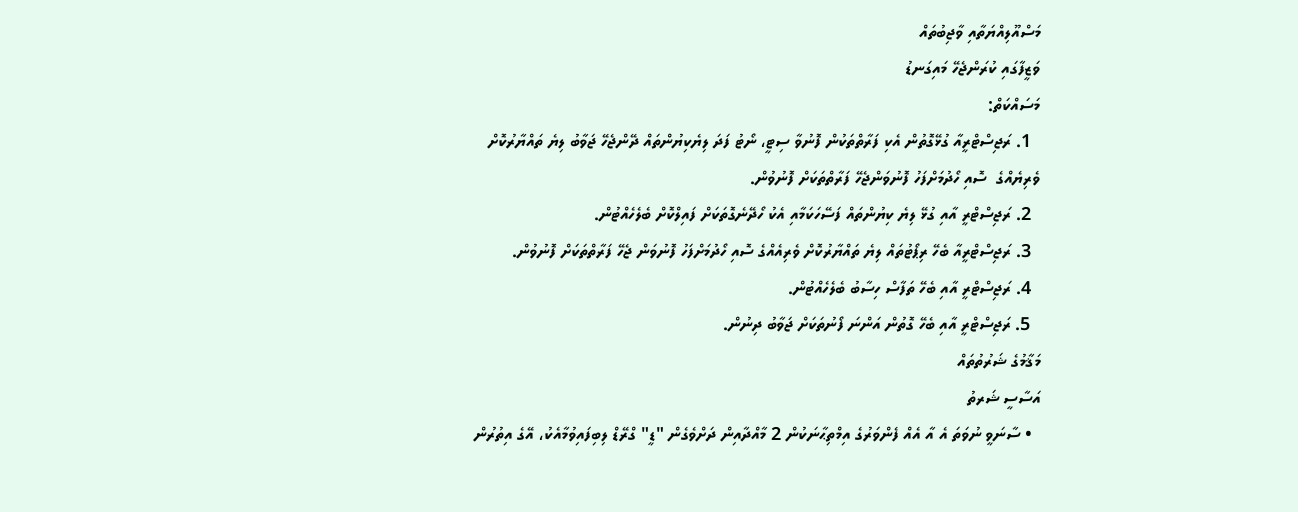މަސްއޫލިއްޔަތާއި ވާޖިބުތައް
ވަޒީފާގައި ކުރަންޖެހޭ މައިގަނޑު
މަސައްކަތް:
  1. ރަޖިސްޓްރީއާ ގުޅޭގޮތުން އެކި ފަރާތްތަކުން ފޮނުވާ ސިޓީ، ނޯޓު ފަދަ ލިޔެކިޔުންތައް ދޭންޖެހޭ ޖަވާބު ލިޔެ ތައްޔާރުކޮށް ވެރިޔެއްގެ  ސޮއި ހޯދުމަށްފަހު ފޮނުވަންޖެހޭ ފަރާތްތަކަށް ފޮނުވުން.
  2. ރަޖިސްޓްރީ އާއި ގުޅޭ ލިޔެ ކިޔުންތައް ފަސޭހަކަމާއި އެކު ހޯދޭނެގޮތަކަށް ފައިލްކޮށް ބެލެހެއްޓުން.
  3. ރަޖިސްޓްރީއާ ބެހޭ ރިޕޯޓުތައް ލިޔެ ތައްޔާރުކޮށް ވެރިއެއްގެ ސޮއި ހޯދުމަށްފަހު ފޮނުވަން ޖެހޭ ފަރާތްތަކަށް ފޮނުވުން.
  4. ރަޖިސްޓްރީ އާއި ބެހޭ ތަފާސް ހިސާބު ބެލެހެއްޓުން.
  5. ރަޖިސްޓްރީ އާއި ބެހޭ ގޮތުން އަންނަ ފޯނުތަކަށް ޖަވާބު ދިނުން.
މަޤާމުގެ ޝަރުތުތައް
އަސާސީ ޝަރތު
  • ސާނަވީ ނުވަތަ އެ އާ އެއް ފެންވަރުގެ އިމްތިޙާނަކުން 2 މާއްދާއިން ދަށްވެގެން "ޑީ" ގްރޭޑް ލިބިފައިވުމާއެކު، އޭގެ އިތުރުން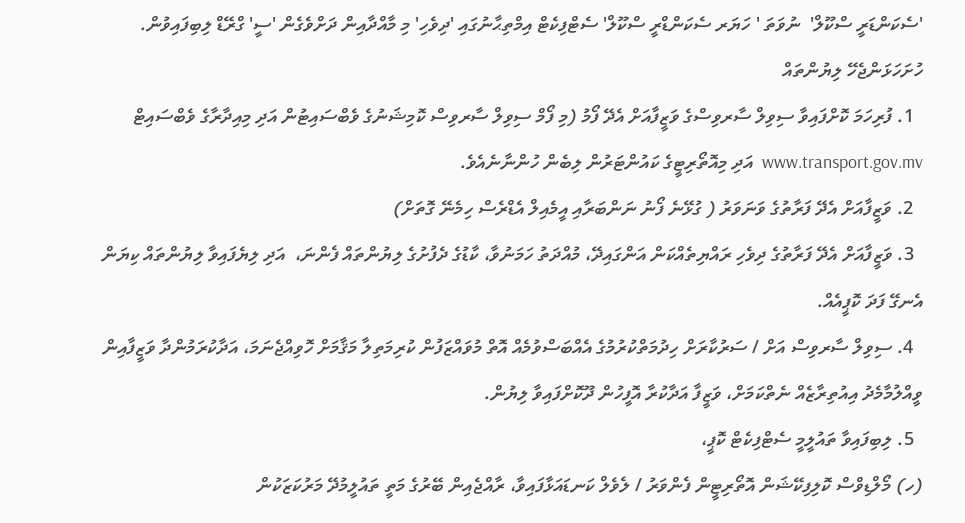'ސެކަންޑަރީ ސްކޫލް'  ނުވަތަ ' ހަޔަރ ސެކަންޑްރީ ސްކޫލް' ސެޓްފިކެޓް އިމްތިޙާނުގައި 'ދިވެހި' މި މާއްދާއިން ދަށްވެގެން 'ސީ' ގްރޭޑް ލިބިފައިވުން.
ހުށަހަޅަންޖެހޭ ލިޔުންތައް
  1. ފުރިހަމަ ކޮށްފައިވާ ސިވިލް ސާރވިސްގެ ވަޒީފާއަށް އެދޭ ފޯމު (މި ފޯމް ސިވިލް ސާރވިސް ކޮމިޝަނުގެ ވެބްސައިޓުން އަދި މިއިދާރާގެ ވެބްސައިޓް www.transport.gov.mv  އަދި މިއޮތޯރިޓީގެ ކައުންޓަރުން ލިބެން ހުންނާނެއެވެ.
  2. ވަޒީފާއަށް އެދޭ ފަރާތުގެ ވަނަވަރު ( ގުޅޭނެ ފޯނު ނަންބަރާއި އީމެއިލް އެޑްރެސް ހިމެނޭ ގޮތަށް)
  3. ވަޒީފާއަށް އެދޭ ފަރާތުގެ ދިވެހި ރައްޔިތެއްކަން އަންގައިދޭ، މުއްދަތު ހަމަނުވާ، ކާޑުގެ ދެފުށުގެ ލިޔުންތައް ފެންނަ،  އަދި ލިޔެފައިވާ ލިޔުންތައް ކިޔަން އެނގޭ ފަދަ ކޮޕީއެއް.
  4. ސިވިލް ސާރވިސް އަށް / ސަރުކާރަށް ހިދުމަތްކުރުމުގެ އެއްބަސްވުމެއް އޮތް މުވައްޒަފުން ކުރިމަތިލާ މަޤާމަށް ހޮވިއްޖެނަމަ، އަދާކުރަމުންދާ ވަޒީފާއިން ވީއްލުމާމެދު އިއުތިރާޒެއް ނެތްކަމަށް، ވަޒީފާ އަދާކުރާ އޮފީހުން ދޫކޮށްފައިވާ ލިޔުން.
  5. ލިބިފައިވާ ތައުލީމީ ސެޓްފިކެޓް ކޮޕީ،
(ހ) މޯލްޑިވްސް ކޮލިފިކޭޝަން އޮތޯރިޓީން ފެންވަރު / ލެވެލް ކަނޑައަޅާފައިވާ، ރާއްޖެއިން ބޭރުގެ މަތީ ތައުލީމުދޭ މަރުކަޒަކުން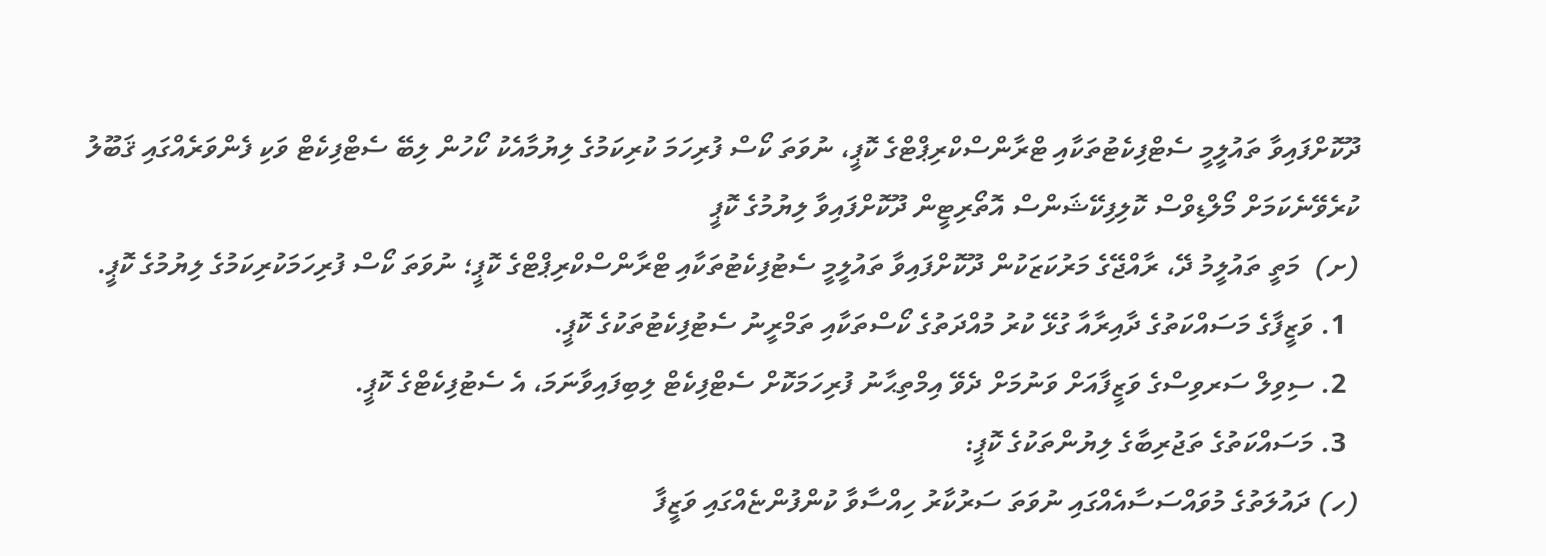ދޫކޮށްފައިވާ ތައުލީމީ ސެޓްފިކެޓުތަކާއި ޓްރާންސްކްރިޕްޓްގެ ކޮޕީ، ނުވަތަ ކޯސް ފުރިހަމަ ކުރިކަމުގެ ލިޔުމާއެކު ކޯހުން ލިބޭ ސެޓްފިކެޓް ވަކި ފެންވަރެއްގައި ޤަބޫލު ކުރެވޭނެކަމަށް މޯލްޑިވްސް ކޮލިފިކޭޝަންސް އޮތޯރިޓީން ދޫކޮށްފައިވާ ލިޔުމުގެ ކޮޕީ
(ށ)  މަތީ ތައުލީމު ދޭ، ރާއްޖޭގެ މަރުކަޒަކުން ދޫކޮށްފައިވާ ތައުލީމީ ސެޓުފިކެޓުތަކާއި ޓްރާންސްކްރިޕްޓްގެ ކޮޕީ؛ ނުވަތަ ކޯސް ފުރިހަމަކުރިކަމުގެ ލިޔުމުގެ ކޮޕީ.
  1. ވަޒީފާގެ މަސައްކަތުގެ ދާއިރާއާ ގުޅޭ ކުރު މުއްދަތުގެ ކޯސްތަކާއި ތަމްރީނު ސެޓުފިކެޓުތަކުގެ ކޮޕީ.
  2. ސިވިލް ސަރވިސްގެ ވަޒީފާއަށް ވަނުމަށް ދެވޭ އިމްތިޙާނު ފުރިހަމަކޮށް ސެޓްފިކެޓް ލިބިފައިވާނަމަ، އެ ސެޓުފިކެޓްގެ ކޮޕީ.
  3. މަސައްކަތުގެ ތަޖުރިބާގެ ލިޔުންތަކުގެ ކޮޕީ:
(ހ) ދައުލަތުގެ މުވައްސަސާއެއްގައި ނުވަތަ ސަރުކާރު ހިއްސާވާ ކުންފުންޏެއްގައި ވަޒީފާ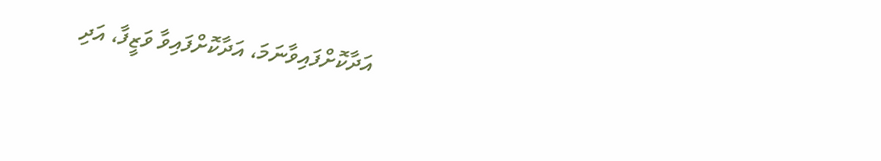އަދާކޮށްފައިވާނަމަ، އަދާކޮށްފައިވާ ވަޒީފާ، އަދި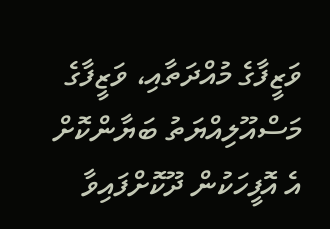ވަޒީފާގެ މުއްދަތާއި، ވަޒީފާގެ މަސްއޫލިއްޔަތު ބަޔާންކޮށް އެ އޮފީހަކުން ދޫކޮށްފައިވާ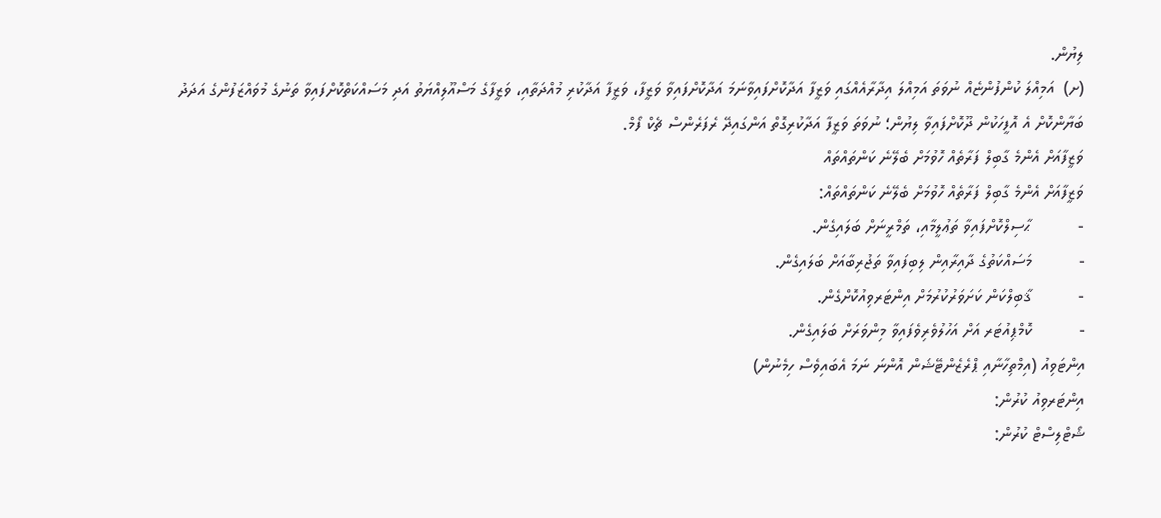ލިޔުން.
(ށ)  އަމިއްލަ ކުންފުންޏެއް ނުވަތަ އަމިއްލަ އިދާރާއެއްގައި ވަޒީފާ އަދާކޮށްފައިވާނަމަ އަދާކޮށްފައިވާ ވަޒީފާ، ވަޒީފާ އަދާކުރި މުއްދަތާއި، ވަޒީފާގެ މަސްއޫލިއްޔަތު އަދި މަސައްކަތްކޮށްފައިވާ ތަނުގެ މުވައްޒަފުންގެ އަދަދު ބަޔާންކޮށް އެ އޮފީހަކުން ދޫކޮށްފައިވާ ލިޔުން؛ ނުވަތަ ވަޒީފާ އަދާކުރިގޮތް އަންގައިދޭ ރެފަރެންސް ޗެކް ފޯމް.
ވަޒީފާއަށް އެންމެ ގާބިލް ފަރާތެއް ހޮވުމަށް ބެލޭނެ ކަންތައްތައް
ވަޒީފާއަށް އެންމެ ގާބިލް ފަރާތެއް ހޮވުމަށް ބެލޭނެ ކަންތައްތައް:
-          ޙާސިލްކޮށްފައިވާ ތަޢުލީމާއި، ތަމްރީނަށް ބަލައިގެން.
-          މަސައްކަތުގެ ދާއިރާއިން ލިބިފައިވާ ތަޖުރިބާއަށް ބަލައިގެން.
-          ޤާބިލްކަން ކަށަވަރުކުރުމަށް އިންޓަރވިއުކޮށްގެން.
-          ކޮމްޕިއުޓަރ އަށް އަހުލުވެރިވެފައިވާ މިންވަރަށް ބަލައިގެން.
އިންޓަވިއު (އިމްތިހާނާއި ޕްރެޒެންޓޭޝަން އޮންނަ ނަމަ އެބައިވެސް ހިމެނުން)
އިންޓަރވިއު ކުރުން:
ޝޯޓްލިސްޓް ކުރުން: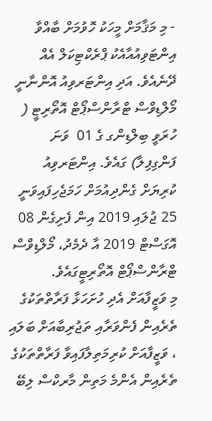- މި މަޤާމަށް މީހަކު ހޮވުމަށް ބާއްވާ އިންޓަވިއުއާއެކު ޕްރެކްޓިކަލް އެއް ދޭނެއެވެ. އަދި އިންޓަރވިއު އޮންނާނީ މޯލްޑިވްސް ޓްރާންސްޕޯޓް އޮތޯރިޓީ ( ހުރަވީ ބިލްޑިންގ ގެ 01  ވަނަ ފަންގިފިލާ) ގައެވެ. އިންޓަރވިއު ކުރިޔަށް ގެންދިއުމަށް ހަމަޖެހިފައިވަނީ 25 ޖުލައި 2019 އިން ފެށިގެން 08 އޮގަސްޓް 2019 އާ ދެމެދު، މޯލްޑިވްސް ޓްރާންސްޕޯޓް އޮތޯރިޓީގައެވެ.
މި ވަޒީފާއަށް އެދި ހުށަހަޅާ ފަރާތްތަކުގެ ތެރެއިން ފެންވަރާއި ތަޖުރިބާއަށް ބަލައި ، ވަޒީފާއަށް ކުރިމަތިލާފައިވާ ފަރާތްތަކުގެ ތެރެއިން އެންމެ މަތިން މާރކްސް ލިބޭ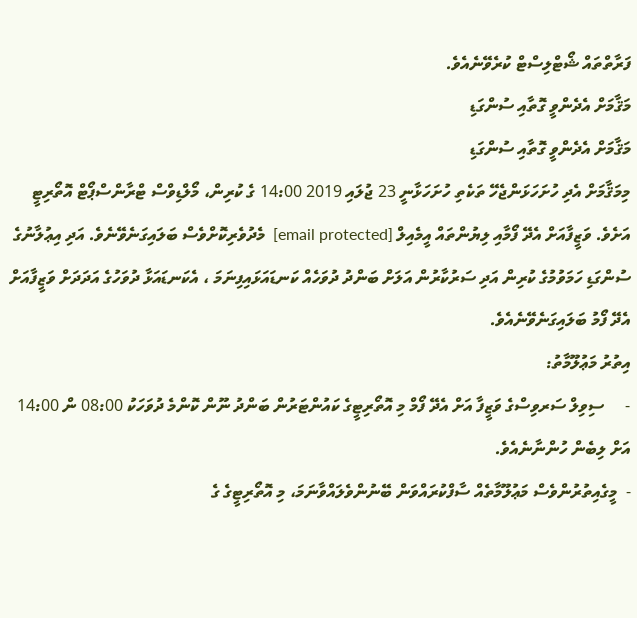ފަރާތްތައް ޝޯޓްލިސްޓް ކުރެވޭނެއެވެ.
މަޤާމަށް އެދެންވީ ގޮތާއި ސުންގަޑި
މަޤާމަށް އެދެންވީ ގޮތާއި ސުންގަޑި
މިމަޤާމަށް އެދި ހުށަހަޅަންޖެހޭ ތަކެތި ހުށަހަޅާނީ 23 ޖުލައި 2019 14:00 ގެ ކުރިން، މޯލްޑިވްސް ޓްރާންސްޕޯޓް އޮތޯރިޓީ އަށެވެ. ވަޒީފާއަށް އެދޭ ފޯމާއި ލިޔުންތައް އީމެއިލް [email protected]  މެދުވެރިކޮށްވެސް ބަލައިގަނެވޭނެވެ. އަދި އިޢުލާނުގެ ސުންގަޑި ހަމަވުމުގެ ކުރިން އަދި ސަރުކާރުން އަލަށް ބަންދު ދުވަހެއް ކަނޑައަޅައިފިނަމަ ، އެކަނޑައަޅާ ދުވަހުގެ އަދަދަށް ވަޒީފާއަށް އެދޭ ފޯމު ބަލައިގަނެވޭނެއެވެ.
އިތުރު މަޢުލޫމާތު:
-     ސިވިލް ސަރވިސްގެ ވަޒީފާ އަށް އެދޭ ފޯމް މި އޮތޯރިޓީގެ ކައުންޓަރުން ބަންދު ނޫން ކޮންމެ ދުވަހަކު 08:00 ން 14:00 އަށް ލިބެން ހުންނާނެއެވެ.
-  މީގެއިތުރުންވެސް މަޢުލޫމާތެއް ސާފްކުރައްވަން ބޭނުންވެލައްވާނަމަ، މި އޮތޯރިޓީގެ ގެ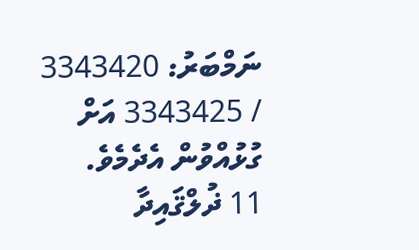ނަމްބަރު: 3343420 / 3343425 އަށް ގުޅުއްވުން އެދެމެވެ.
11 ޛުލްޤައިދާ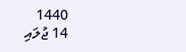1440
14 ޖުލައި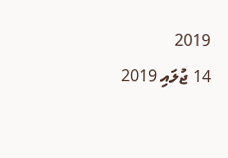2019
14 ޖުލައި 2019